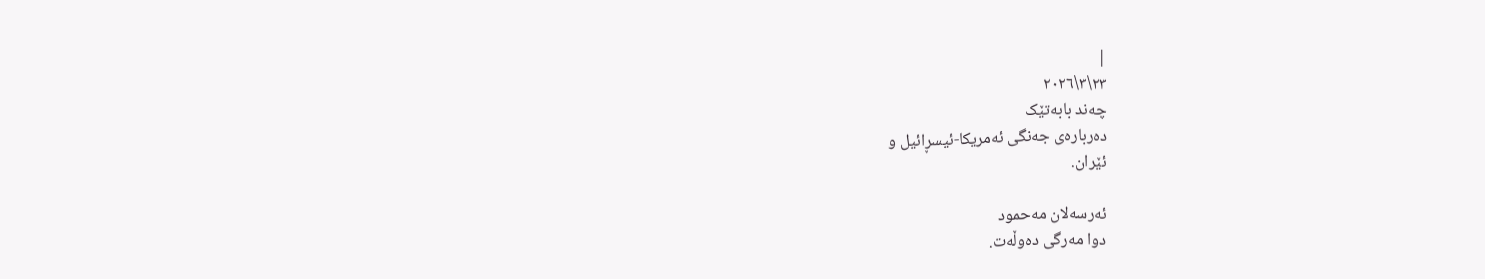|
٢٣\٣\٢٠٢٦
چەند بابەتێک
دەربارەی جەنگی ئەمریکا-ئیسڕائیل و
ئێران.

ئەرسەلان مەحمود
دوا مەرگی دەوڵەت.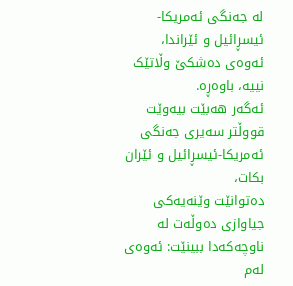لە جەنگی ئەمریکا-ئیسڕائیل و ئێراندا، ئەوەی دەشکێ وڵاتێک نییە، باوەڕە.
ئەگەر هەبێت بیەوێت قووڵتر سەیری جەنگی ئەمریکا-ئیسڕائیل و ئێران بکات،
دەتوانێت وێنەیەکی جیاوازی دەوڵەت لە ناوچەکەدا ببینێت: ئەوەی لەم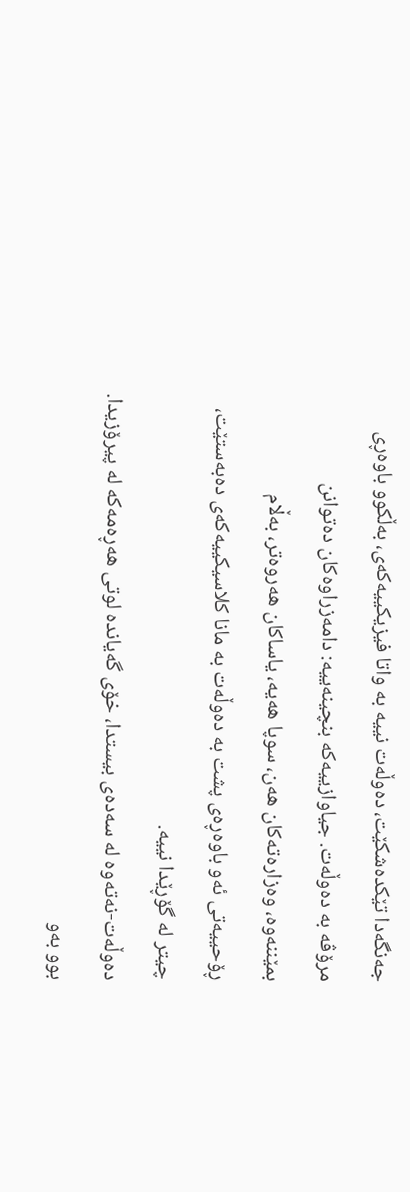جەنگەدا تێکدەشکێت، دەوڵەت نییە بە واتا فیزیکییەکەی، بەڵکوو باوەڕی
مرۆڤە بە دەوڵەت. جیاوازییەکە بنچینەییە: دامەزراوەکان دەتوانن
بمێننەوە، وەزارەتەکان هەن، سوپا هەیە، یاساکان هەروەتر، بەڵام
ڕۆحییەتی ئەو باوەڕەی پشت بە دەوڵەت بە مانا کلاسیکییەکەی دەبەستێت،
چیتر لە گۆڕێدا نییە.
دەوڵەت-نەتەوە لە سەدەی بیستدا، خۆی گەیاندە لوتی هەڕەمەکە لە پیرۆزیدا.
بوو بەو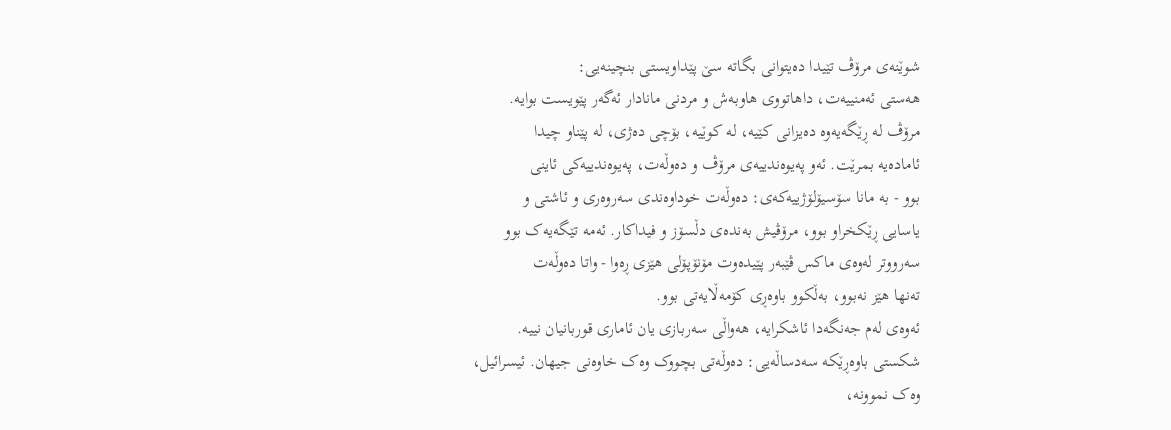شوێنەی مرۆڤ تێیدا دەیتوانی بگاتە سێ پێداویستی بنچینەیی:
هەستی ئەمنییەت، داهاتووی هاوبەش و مردنی مانادار ئەگەر پێویست بوایە.
مرۆڤ لە ڕێگەیەوە دەیزانی کێیە، لە کوێیە، بۆچی دەژی، لە پێناو چیدا
ئامادەیە بمرێت. ئەو پەیوەندییەی مرۆڤ و دەوڵەت، پەیوەندییەکی ئاینی
بوو - بە مانا سۆسیۆلۆژییەکەی: دەوڵەت خوداوەندی سەروەری و ئاشتی و
یاسایی ڕێکخراو بوو، مرۆڤیش بەندەی دڵسۆز و فیداکار. ئەمە تێگەیەک بوو
سەرووتر لەوەی ماکس ڤێبەر پێیدەوت مۆنۆپۆلی هێزی ڕەوا - واتا دەوڵەت
تەنها هێز نەبوو، بەڵکوو باوەڕی کۆمەڵایەتی بوو.
ئەوەی لەم جەنگەدا ئاشکرایە، هەواڵی سەربازی یان ئاماری قوربانیان نییە.
شکستی باوەڕێکە سەدساڵەیی: دەوڵەتی بچووک وەک خاوەنی جیهان. ئیسرائیل،
وەک نموونە،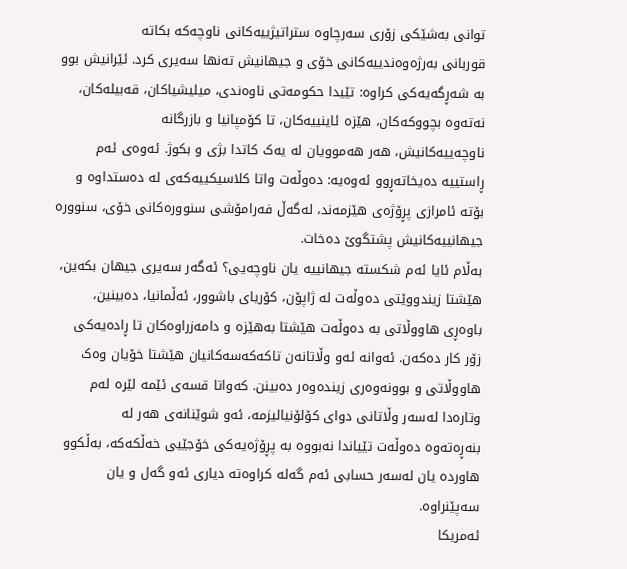توانی بەشێکی زۆری سەرچاوە ستراتیژییەکانی ناوچەکە بکاتە
قوربانی بەرژەوەندییەکانی خۆی و جیهانیش تەنها سەیری کرد. ئێرانیش بوو
بە شەڕگەیەکی کراوە: تێیدا حکومەتی ناوەندی، میلیشیاکان، قەبیلەکان،
نەتەوە بچووکەکان، هێزە ئاینییەکان، تا کۆمپانیا و بازرگانە
ناوچەییەکانیش، هەر هەموویان لە یەک کاتدا بژی و بکوژ. ئەوەی ئەم
ڕاستییە دەیخاتەڕوو ئەوەیە: دەوڵەت واتا کلاسیکییەکەی لە دەستداوە و
بۆتە ئامرازی پڕۆژەی هێزمەند، لەگەڵ فەرامۆشی سنوورەکانی خۆی، سنوورە
جیهانییەکانیش پشتگوێ دەخات.
بەڵام ئایا ئەم شکستە جیهانییە یان ناوچەیی؟ ئەگەر سەیری جیهان بکەین،
هێشتا زیندووێتی دەوڵەت لە ژاپۆن، کۆریای باشوور، ئەڵمانیا، دەبینین،
باوەڕی هاووڵاتی بە دەوڵەت هێشتا بەهێزە و دامەزراوەکان تا ڕادەیەکی
زۆر کار دەکەن. ئەوانە ئەو وڵاتانەن تاکەکەسەکانیان هێشتا خۆیان وەک
هاووڵاتی و بوونەوەری زیندەوەر دەبینن. کەواتا قسەی ئێمە لێرە لەم
وتارەدا لەسەر وڵاتانی دوای کۆلۆنیالیزمە، ئەو شوێنانەی هەر لە
بنەڕەتەوە دەوڵەت تێیاندا نەبووە بە پڕۆژەیەکی خۆجێیی خەڵکەکە، بەڵکوو
هاوردە یان لەسەر حسابی ئەم گەلە کراوەتە دیاری ئەو گەل و یان
سەپێنراوە.
ئەمریکا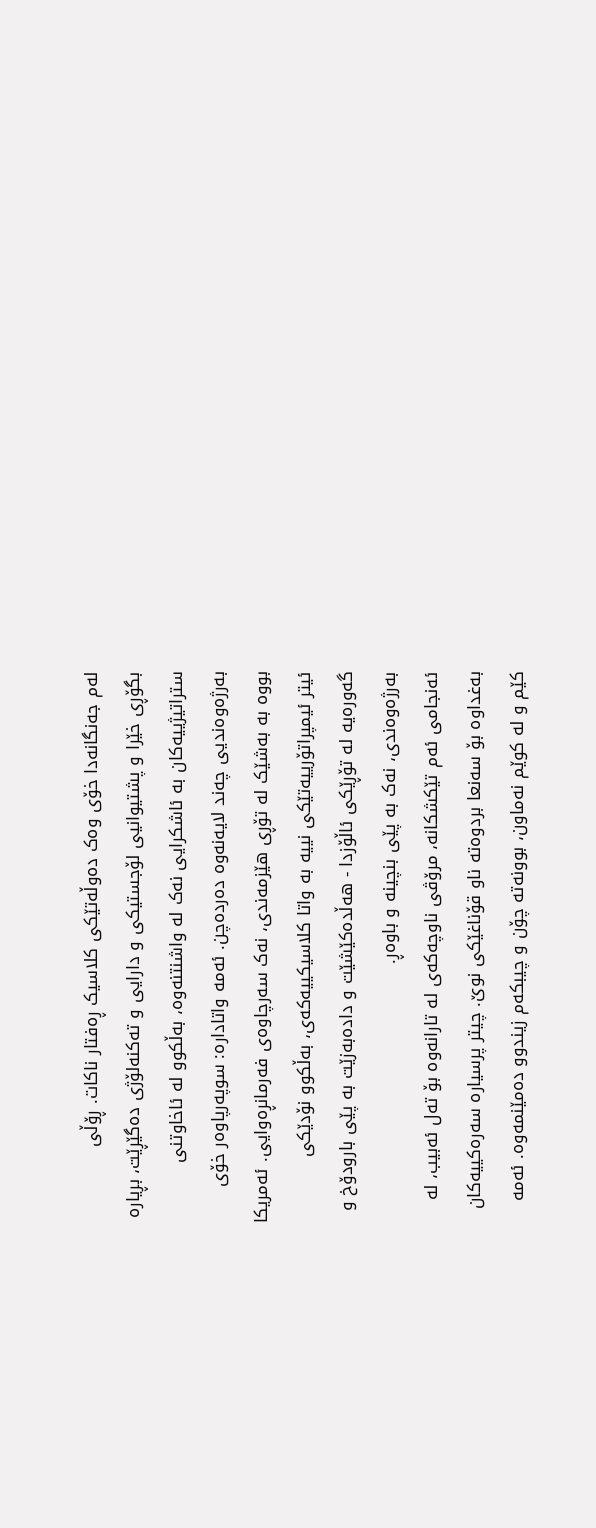لەم جەنگانەدا خۆی وەک دەوڵەتێکی کلاسیک ڕەفتار ناکات. ڕۆڵی
بگۆڕی خێرا و پشتیوانیی لۆجستیکی و دارایی و تەکنەلۆژی دەگێڕێت، بڕیارە
ستراتیژییەکان بە ئاشکرایی نەک لە واشنتنەوە، بەڵکوو لە ئاخاوتنی
بەرژەوەندیی چەند لایەنەوە دەردەچن. ئەمە واتادارە: سوپەرپاوەر خۆی
بووە بە بەشێک لە تۆڕی هێزمەندی، نەک سەرچاوەی فەرمانڕەوایی. ئەمریکا
ئیتر ئیمپراتۆرییەتێکی نییە بە واتا کلاسیکییەکەی، بەڵکوو نۆدێکی
گەورەیە لە تۆڕێکی ئاڵۆزدا - هەڵدەکێشێت و دادەبەزێت بە پێی بارودۆخ و
بەرژەوەندی، نەک بە پێی بنچینە و باوەڕ.
ئەنجامی ئەم تێکشکانە، مرۆڤی ناوچەکەی لە تارانەوە بۆ تەل ئەبیب، لە
بەغداوە بۆ سەنعا بردوەتە ناو قۆناغێکی نوێ. چیتر پرسیارە سەرەکییەکان
کێم و لە کوێم نەماون، بوونەتە چۆن و چیبکەم زیندوو دەمێنمەوە. ئەمە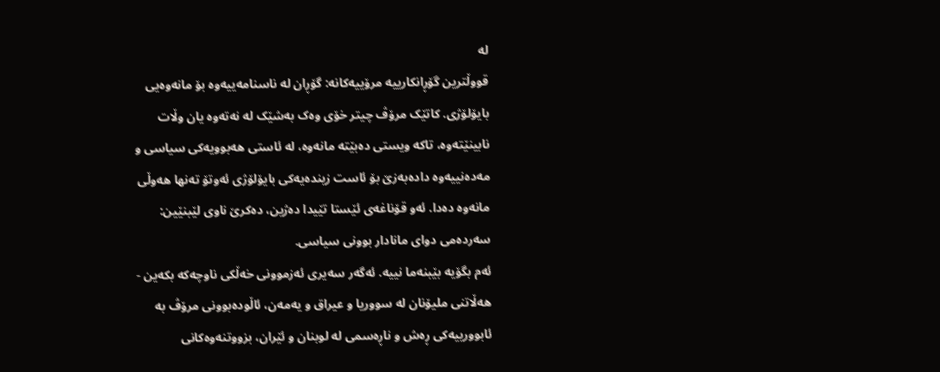لە
قووڵترین گۆڕانکارییە مرۆییەکانە: گۆڕان لە ناسنامەییەوە بۆ مانەوەیی
بایۆلۆژی. کاتێک مرۆڤ چیتر خۆی وەک بەشێک لە نەتەوە یان وڵات
نابینێتەوە، تاکە ویستی دەبێتە مانەوە، لە ئاستی هەبوویەکی سیاسی و
مەدەنییەوە دادەبەزێ بۆ ئاست زیندەیەکی بایۆلۆژی ئەوتۆ تەنها هەوڵی
مانەوە دەدا. ئەو قۆناغەی ئێستا تێیدا دەژین، دەکرێ ناوی لێبنێین:
سەردەمی دوای مانادار بوونی سیاسی.
ئەم بگۆیە بێبنەما نییە. ئەگەر سەیری ئەزموونی خەڵکی ناوچەکە بکەین -
هەڵاتنی ملیۆنان لە سووریا و عیراق و یەمەن، ئاڵودەبوونی مرۆڤ بە
ئابوورییەکی ڕەش و ناڕەسمی لە لوبنان و ئێران، بزووتنەوەکانی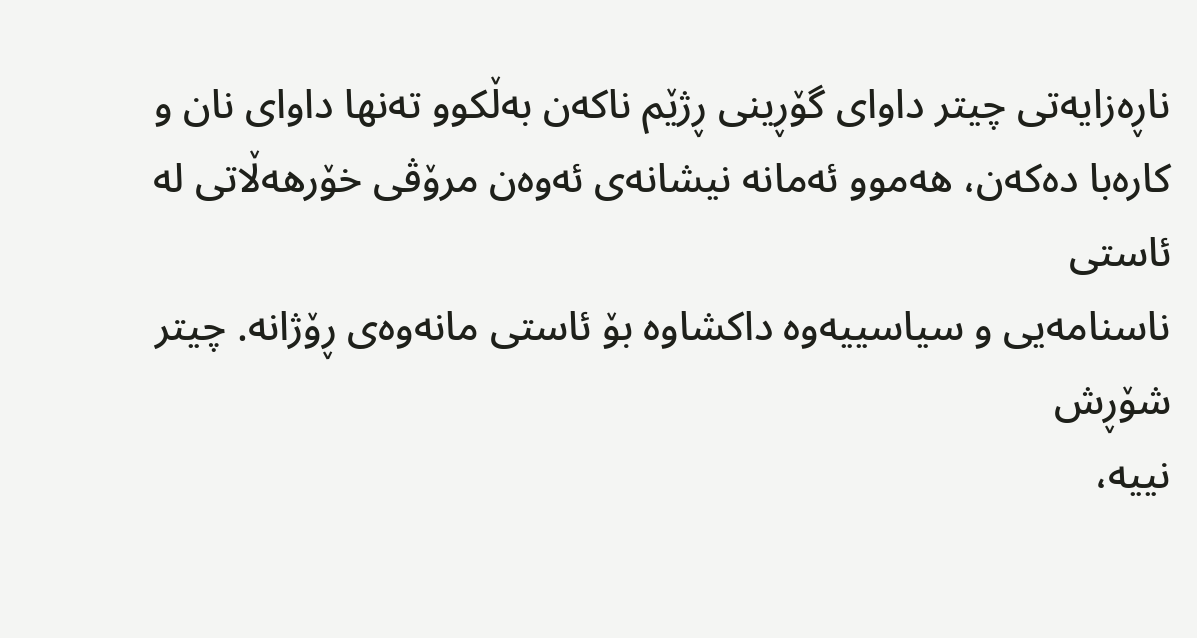ناڕەزایەتی چیتر داوای گۆڕینی ڕژێم ناکەن بەڵکوو تەنها داوای نان و
کارەبا دەکەن، هەموو ئەمانە نیشانەی ئەوەن مرۆڤی خۆرهەڵاتی لە ئاستی
ناسنامەیی و سیاسییەوە داکشاوە بۆ ئاستی مانەوەی ڕۆژانە. چیتر شۆڕش
نییە،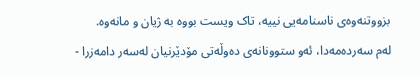بزووتنەوەی ناسنامەیی نییە، تاک ویست بووە بە ژیان و مانەوە.
لەم سەردەمەدا، ئەو ستوونانەی دەوڵەتی مۆدێرنیان لەسەر دامەزرا -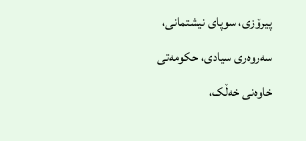پیرۆزی، سوپای نیشتمانی، سەروەری سیادی، حکومەتی خاوەنی خەڵک،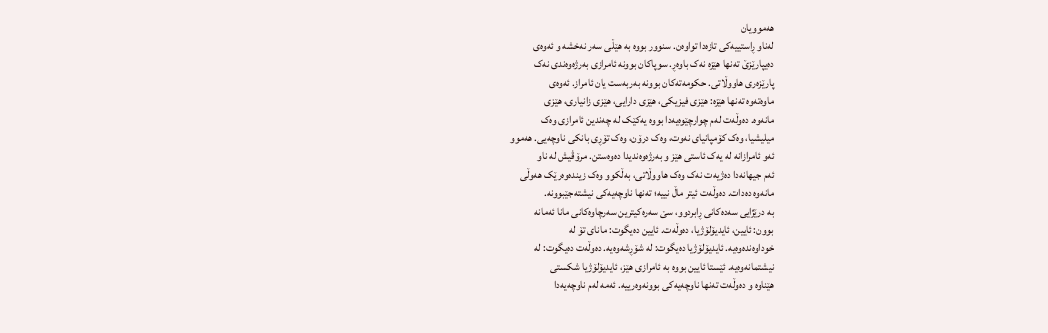هەموویان
لەناو ڕاستییەکی تازەدا تواوەن. سنوور بووە بە هێڵی سەر نەخشە و ئەوەی
دەیپارێزێ تەنها هێزە نەک باوەڕ. سوپاکان بوونە ئامرازی بەرژەوەندی نەک
پارێزەری هاووڵاتی. حکومەتەکان بوونە بەربەست یان ئامراز. ئەوەی
ماوەتەوە تەنها هێزە: هێزی فیزیکی، هێزی دارایی، هێزی زانیاری، هێزی
مانەوە. دەوڵەت لەم چوارچێوەیەدا بووە یەکێک لە چەندین ئامرازی وەک
میلیشیا، وەک کۆمپانیای نەوت، وەک درۆن، وەک تۆڕی بانکی ناوچەیی. هەموو
ئەو ئامرازانە لە یەک ئاستی هێز و بەرژەوەندیدا دەوەستن. مرۆڤیش لە ناو
ئەم جیهانەدا دەژیەت نەک وەک هاووڵاتی، بەڵکوو وەک زیندەوەرێک هەوڵی
مانەوە دەدات. دەوڵەت ئیتر ماڵ نییە؛ تەنها ناوچەیەکی نیشتەجێبوونە.
بە درێژایی سەدەکانی ڕابردوو، سێ سەرەکیترین سەرچاوەکانی مانا ئەمانە
بوون: ئایین، ئایدیۆلۆژیا، دەوڵەت. ئایین دەیگوت: مانای تۆ لە
خوداوەندەوەیە. ئایدیۆلۆژیا دەیگوت: لە شۆڕشەوەیە. دەوڵەت دەیگوت: لە
نیشتمانەوەیە. ئێستا ئایین بووە بە ئامرازی هێز، ئایدیۆلۆژیا شکستی
هێناوە و دەوڵەت تەنها ناوچەیەکی بوونەوەرییە. ئەمە لەم ناوچەیەدا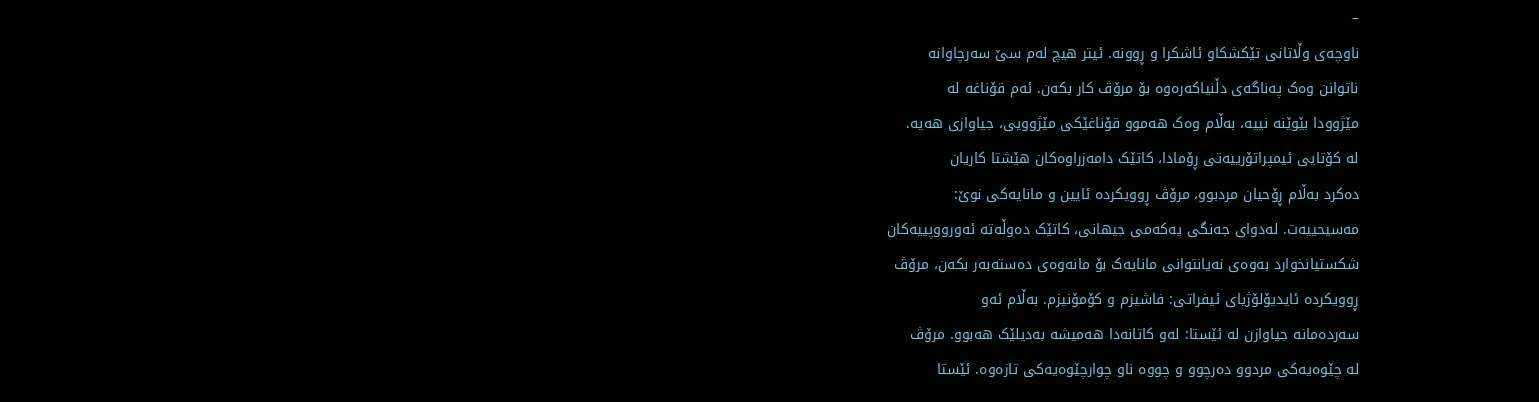–
ناوچەی وڵاتانی تێکشکاو ئاشکرا و ڕوونە. ئیتر هیچ لەم سێ سەرچاوانە
ناتوانن وەک پەناگەی دڵنیاکەرەوە بۆ مرۆڤ کار بکەن. ئەم قۆناغە لە
مێژوودا بێوێنە نییە، بەڵام وەک هەموو قۆناغێکی مێژوویی، جیاوازی هەیە.
لە کۆتایی ئیمپراتۆرییەتی ڕۆمادا، کاتێک دامەزراوەکان هێشتا کاریان
دەکرد بەڵام ڕۆحیان مردبوو، مرۆڤ ڕوویکردە ئایین و مانایەکی نوێ:
مەسیحییەت. لەدوای جەنگی یەکەمی جیهانی، کاتێک دەوڵەتە ئەورووپییەکان
شکستیانخوارد بەوەی نەیانتوانی مانایەک بۆ مانەوەی دەستەبەر بکەن، مرۆڤ
ڕوویکردە ئایدیۆلۆژیای ئیفراتی: فاشیزم و کۆمۆنیزم. بەڵام ئەو
سەردەمانە جیاوازن لە ئێستا: لەو کاتانەدا هەمیشە بەدیلێک هەبوو. مرۆڤ
لە چێوەیەکی مردوو دەرچوو و چووە ناو چوارچێوەیەکی تازەوە. ئێستا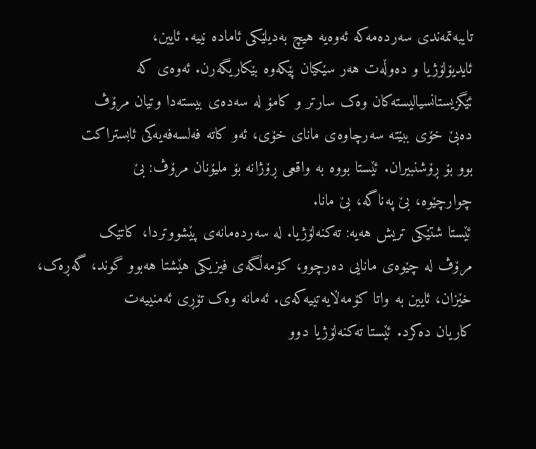تایبەتمەندی سەردەمەکە ئەوەیە هیچ بەدیلێکی ئامادە نییە. ئایین،
ئایدیۆلۆژیا و دەوڵەت هەر سێکیان پێکەوە بێکاریگەرن. ئەوەی کە
ئێگزیستانسیالیستەکان وەک سارتر و کامۆ لە سەدەی بیستەدا وتیان مرۆڤ
دەبێ خۆی ببێتە سەرچاوەی مانای خۆی، ئەو کاتە فەلسەفەیەکی ئابستراکت
بوو بۆ ڕۆشنبیران. ئێستا بووە بە واقعی ڕۆژانە بۆ ملیۆنان مرۆڤ: بێ
چوارچێوە، بێ پەناگە، بێ مانا.
ئێستا شتێکی تریش هەیە: تەکنەلۆژیا. لە سەردەمانەی پێشووتردا، کاتێک
مرۆڤ لە چێوەی مانایی دەرچوو، کۆمەڵگەی فیزیکی هێشتا هەبوو گوند، گەڕەک،
خێزان، ئایین بە واتا کۆمەڵایەتییەکەی. ئەمانە وەک تۆڕی ئەمنییەت
کاریان دەکرد. ئێستا تەکنەلۆژیا دوو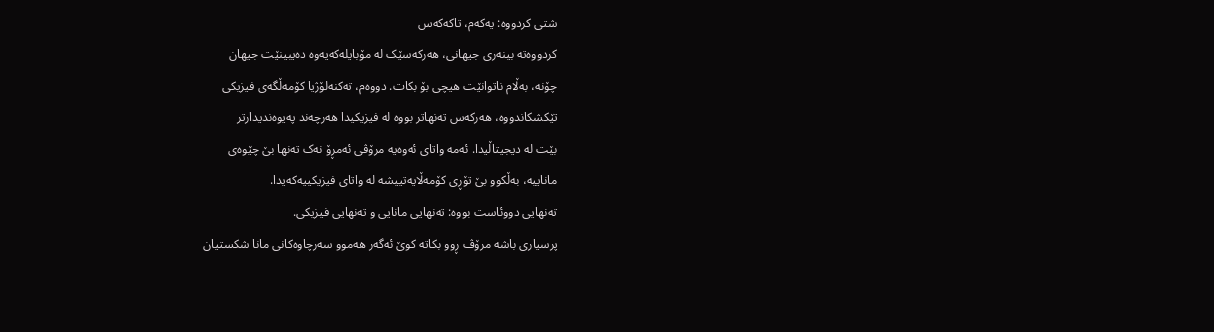شتی کردووە: یەکەم، تاکەکەس
کردووەتە بینەری جیهانی، هەرکەسێک لە مۆبایلەکەیەوە دەیبینێت جیهان
چۆنە، بەڵام ناتوانێت هیچی بۆ بکات. دووەم، تەکنەلۆژیا کۆمەڵگەی فیزیکی
تێکشکاندووە، هەرکەس تەنهاتر بووە لە فیزیکیدا هەرچەند پەیوەندیدارتر
بێت لە دیجیتاڵیدا. ئەمە واتای ئەوەیە مرۆڤی ئەمڕۆ نەک تەنها بێ چێوەی
ماناییە، بەڵکوو بێ تۆڕی کۆمەڵایەتییشە لە واتای فیزیکییەکەیدا.
تەنهایی دووئاست بووە: تەنهایی مانایی و تەنهایی فیزیکی.
پرسیاری باشە مرۆڤ ڕوو بکاتە کوێ ئەگەر هەموو سەرچاوەکانی مانا شکستیان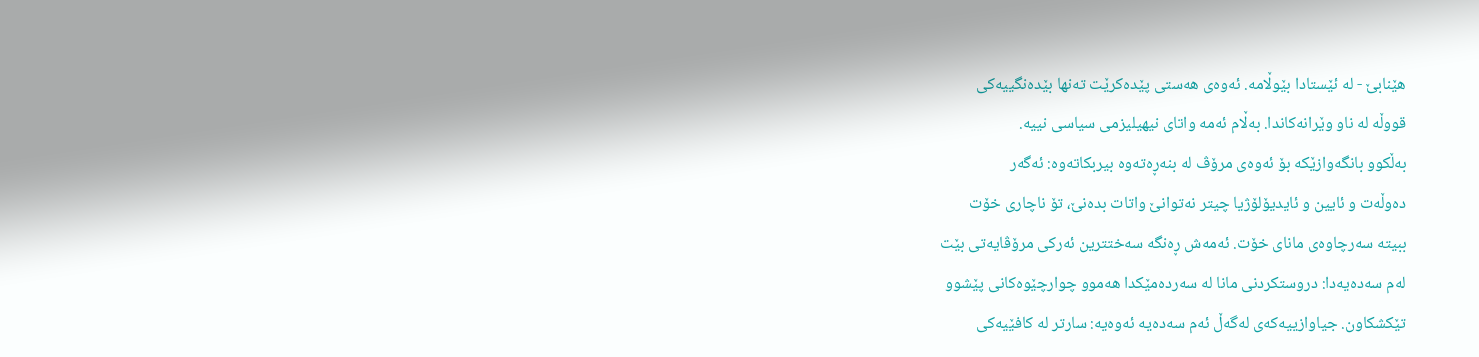هێنابێ - لە ئێستادا بێوڵامە. ئەوەی هەستی پێدەکرێت تەنها بێدەنگییەکی
قووڵە لە ناو وێرانەکاندا. بەڵام ئەمە واتای نیهیلیزمی سیاسی نییە.
بەڵکوو بانگەوازێکە بۆ ئەوەی مرۆڤ لە بنەڕەتەوە بیربکاتەوە: ئەگەر
دەوڵەت و ئایین و ئایدیۆلۆژیا چیتر نەتوانێ واتات بدەنێ، تۆ ناچاری خۆت
ببیتە سەرچاوەی مانای خۆت. ئەمەش ڕەنگە سەختترین ئەرکی مرۆڤایەتی بێت
لەم سەدەیەدا: دروستکردنی مانا لە سەردەمێکدا هەموو چوارچێوەکانی پێشوو
تێکشکاون. جیاوازییەکەی لەگەڵ ئەم سەدەیە ئەوەیە: سارتر لە کافێیەکی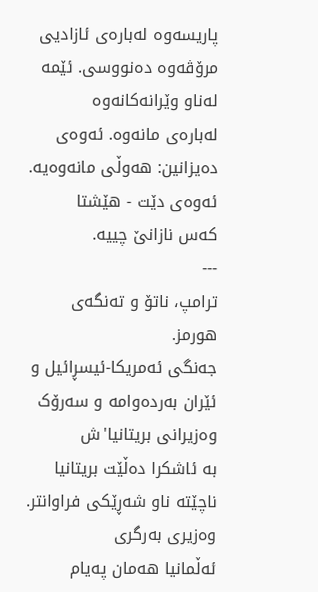پاریسەوە لەبارەی ئازادیی مرۆڤەوە دەنووسی. ئێمە لەناو وێرانەکانەوە
لەبارەی مانەوە. ئەوەی دەیزانین: هەوڵی مانەوەیە. ئەوەی دێت - هێشتا
کەس نازانێ چییە.
---
ترامپ، ناتۆ و تەنگەی هورمز.
جەنگی ئەمریکا-ئیسڕائیل و ئێران بەردەوامە و سەرۆک وەزیرانی بریتانیا'ش
بە ئاشکرا دەڵێت بریتانیا ناچێتە ناو شەڕێکی فراوانتر. وەزیری بەرگری
ئەڵمانیا هەمان پەیام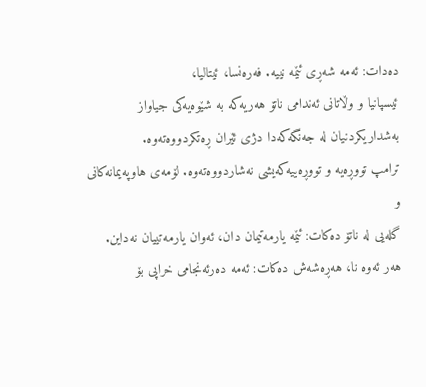دەدات: ئەمە شەڕی ئێمە نییە. فەرەنسا، ئیتالیا،
ئیسپانیا و وڵاتانی ئەندامی ناتۆ هەریەکە بە شێوەیەکی جیاواز
بەشداریکردنیان لە جەنگەکەدا دژی ئێران ڕەتکردووەتەوە.
ترامپ تووڕەیە و تووڕەییەکەیشی نەشاردووەتەوە. لۆمەی هاوپەیمانەکانی و
گلەیی لە ناتۆ دەکات: ئێمە یارمەتیمان دان، ئەوان یارمەتییان نەداین.
هەر ئەوە نا، هەڕەشەش دەکات: ئەمە دەرئەنجامی خراپی بۆ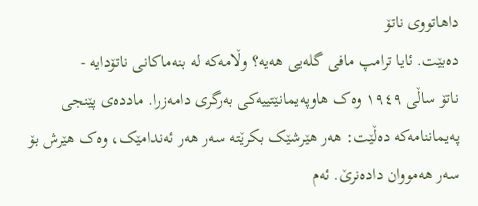داهاتووی ناتۆ
دەبێت. ئایا ترامپ مافی گلەیی هەیە؟ وڵامەکە لە بنەماکانی ناتۆدایە -
ناتۆ ساڵی ١٩٤٩ وەک هاوپەیمانێتییەکی بەرگری دامەزرا. ماددەی پێنجی
پەیماننامەکە دەڵێت: هەر هێرشێک بکرێتە سەر هەر ئەندامێک، وەک هێرش بۆ
سەر هەمووان دادەنرێ. ئەم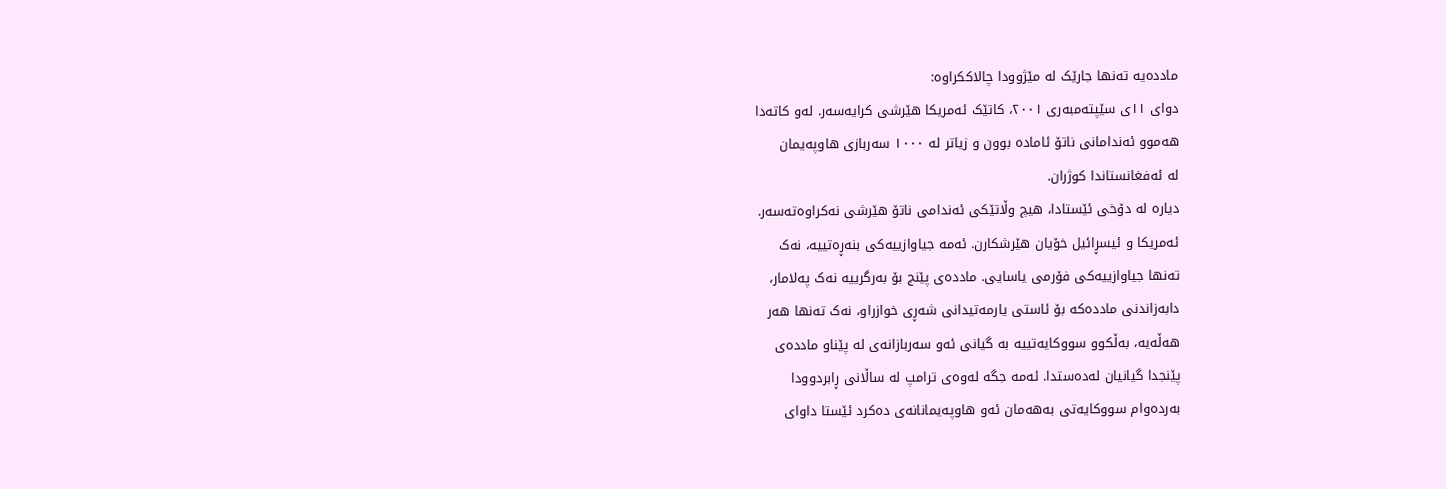ماددەیە تەنها جارێک لە مێژوودا چالاککراوە:
دوای ١١ی سێپتەمبەری ٢٠٠١، کاتێک ئەمریکا هێرشی کرایەسەر. لەو کاتەدا
هەموو ئەندامانی ناتۆ ئامادە بوون و زیاتر لە ١٠٠٠ سەربازی هاوپەیمان
لە ئەفغانستاندا کوژران.
دیارە لە دۆخی ئێستادا، هیچ وڵاتێکی ئەندامی ناتۆ هێرشی نەکراوەتەسەر.
ئەمریکا و ئیسڕائیل خۆیان هێرشکارن. ئەمە جیاوازییەکی بنەڕەتییە، نەک
تەنها جیاوازییەکی فۆرمی یاسایی. ماددەی پێنج بۆ بەرگرییە نەک پەلامار،
دابەزاندنی ماددەکە بۆ ئاستی یارمەتیدانی شەڕی خوازراو، نەک تەنها هەر
هەڵەیە، بەڵکوو سووکایەتییە بە گیانی ئەو سەربازانەی لە پێناو ماددەی
پێنجدا گیانیان لەدەستدا. ئەمە جگە لەوەی ترامپ لە ساڵانی ڕابردوودا
بەردەوام سووکایەتی بەهەمان ئەو هاوپەیمانانەی دەکرد ئێستا داوای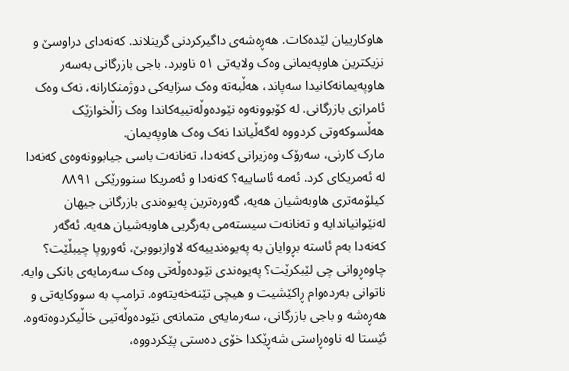هاوکارییان لێدەکات. هەڕەشەی داگیرکردنی گرینلاند. کەنەدای دراوسێ و
نزیکترین هاوپەیمانی وەک ولایەتی ٥١ ناوبرد. باجی بازرگانی بەسەر
هاوپەیمانەکانیدا سەپاند، هەڵبەتە وەک سزایەکی دوژمنکارانە، نەک وەک
ئامرازی بازرگانی. لە کۆبوونەوە نێودەوڵەتییەکاندا وەک زاڵخوازێک
هەڵسوکەوتی کردووە لەگەڵیاندا نەک وەک هاوپەیمان.
مارک کارنی، سەرۆک وەزیرانی کەنەدا، تەنانەت باسی جیابوونەوەی کەنەدا
لە ئەمریکای کرد. ئەمە ئاساییە؟ کەنەدا و ئەمریکا سنوورێکی ٨٨٩١
کیلۆمەتری هاوبەشیان هەیە، گەورەترین پەیوەندی بازرگانی جیهان
لەنێوانیاندایە و تەنانەت سیستەمی بەرگریی هاوبەشیان هەیە. ئەگەر
کەنەدا بەم ئاستە بڕوایان بە پەیوەندییەکە لاوازبووبێ، ئەوروپا چیبڵێت؟
چاوەڕوانی چی لێبکرێت؟ پەیوەندی نێودەوڵەتی وەک سەرمایەی بانکی وایە.
ناتوانی بەردەوام ڕاکێشیت و هیچی تێنەخەیتەوە. ترامپ بە سووکایەتی و
هەڕەشە و باجی بازرگانی، سەرمایەی متمانەی نێودەوڵەتیی خاڵیکردوەتەوە.
ئێستا لە ناوەڕاستی شەڕێکدا خۆی دەستی پێکردووە،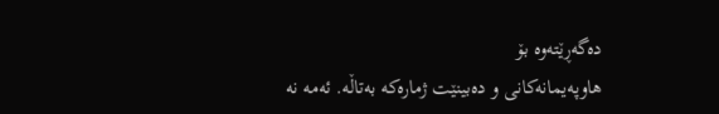دەگەڕێتەوە بۆ
هاوپەیمانەکانی و دەبینێت ژمارەکە بەتاڵە. ئەمە نە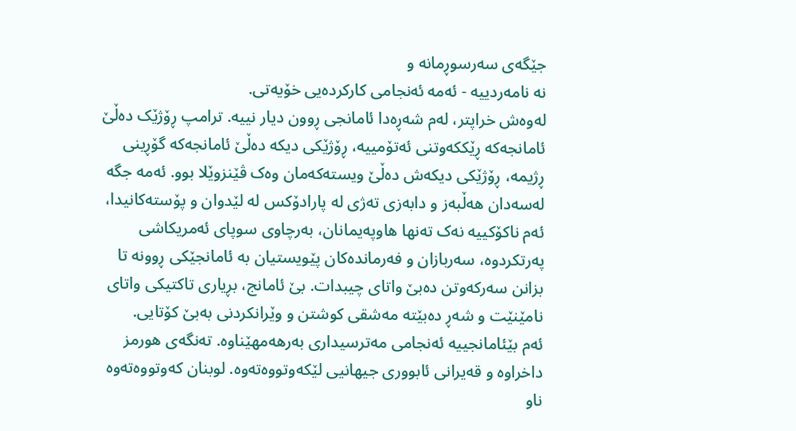جێگەی سەرسوڕمانە و
نە نامەردییە - ئەمە ئەنجامی کارکردەیی خۆیەتی.
لەوەش خراپتر، لەم شەڕەدا ئامانجی ڕوون دیار نییە. ترامپ ڕۆژێک دەڵێ
ئامانجەکە ڕێککەوتنی ئەتۆمییە، ڕۆژێکی دیکە دەڵێ ئامانجەکە گۆڕینی
ڕژیمە، ڕۆژێکی دیکەش دەڵێ ویستەکەمان وەک ڤێنزوێلا بوو. ئەمە جگە
لەسەدان هەڵبەز و دابەزی تەژی لە پارادۆکس لە لێدوان و پۆستەکانیدا،
ئەم ناکۆکییە نەک تەنها هاوپەیمانان، بەرچاوی سوپای ئەمریکاشی
پەرتکردوە، سەربازان و فەرماندەکان پێویستیان بە ئامانجێکی ڕوونە تا
بزانن سەرکەوتن دەبێ واتای چیبدات. بێ ئامانج، بڕیاری تاکتیکی واتای
نامێنێت و شەڕ دەبێتە مەشقی کوشتن و وێرانکردنی بەبێ کۆتایی.
ئەم بێئامانجییە ئەنجامی مەترسیداری بەرهەمهێناوە. تەنگەی هورمز
داخراوە و قەیرانی ئابووری جیهانیی لێکەوتووەتەوە. لوبنان کەوتووەتەوە
ناو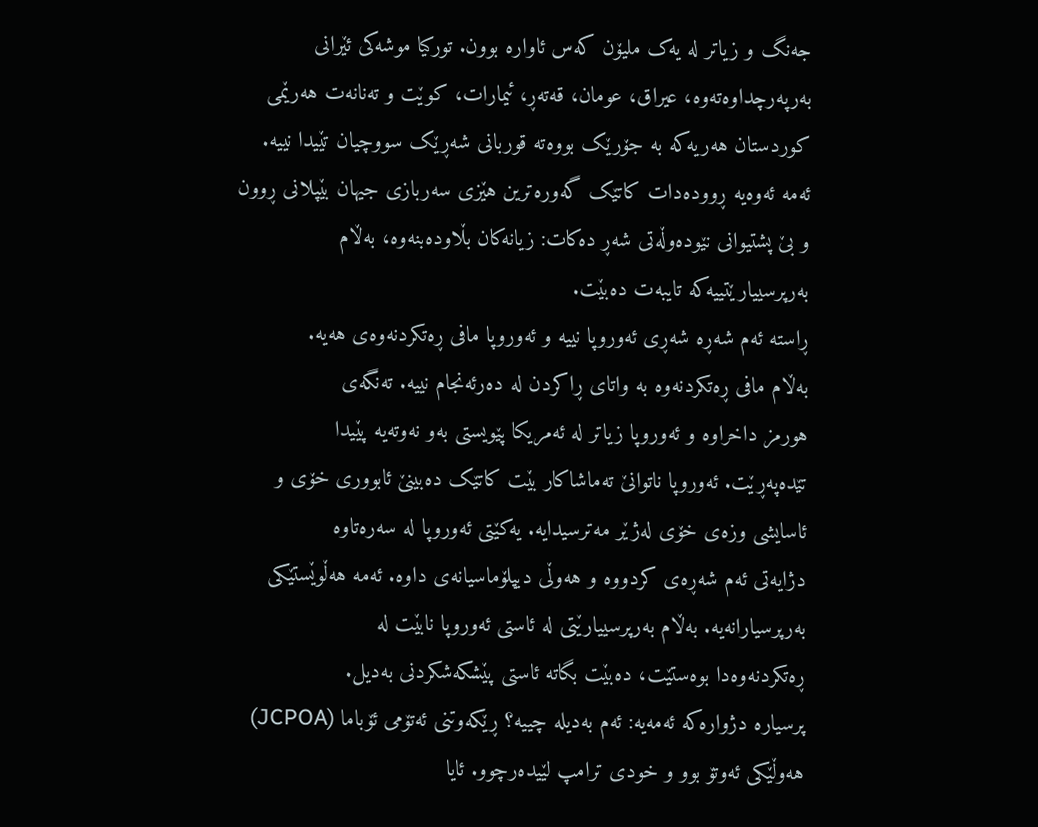جەنگ و زیاتر لە یەک ملیۆن کەس ئاوارە بوون. تورکیا موشەکی ئێرانی
بەرپەرچداوەتەوە، عیراق، عومان، قەتەڕ، ئیمارات، کوێت و تەنانەت هەرێمی
کوردستان هەریەکە بە جۆرێک بووەتە قوربانی شەڕێک سووچیان تێیدا نییە.
ئەمە ئەوەیە ڕوودەدات کاتێک گەورەترین هێزی سەربازی جیهان بێپلانی ڕوون
و بێ پشتیوانی نێودەوڵەتی شەڕ دەکات: زیانەکان بڵاودەبنەوە، بەڵام
بەرپرسییارێتییەکە تایبەت دەبێت.
ڕاستە ئەم شەڕە شەڕی ئەوروپا نییە و ئەوروپا مافی ڕەتکردنەوەی هەیە.
بەڵام مافی ڕەتکردنەوە بە واتای ڕاکردن لە دەرئەنجام نییە. تەنگەی
هورمز داخراوە و ئەوروپا زیاتر لە ئەمریکا پێویستی بەو نەوتەیە پێیدا
تێدەپەڕێت. ئەوروپا ناتوانێ تەماشاکار بێت کاتێک دەبینێ ئابووری خۆی و
ئاسایشی وزەی خۆی لەژێر مەترسیدایە. یەکێتی ئەوروپا لە سەرەتاوە
دژایەتی ئەم شەڕەی کردووە و هەوڵی دیپلۆماسیانەی داوە. ئەمە هەڵوێستێکی
بەرپرسیارانەیە. بەڵام بەرپرسییارێتی لە ئاستی ئەوروپا نابێت لە
ڕەتکردنەوەدا بوەستێت، دەبێت بگاتە ئاستی پێشکەشکردنی بەدیل.
پرسیارە دژوارەکە ئەمەیە: ئەم بەدیلە چییە؟ ڕێکەوتنی ئەتۆمی ئۆباما (JCPOA)
هەوڵێکی ئەوتۆ بوو و خودی ترامپ لێیدەرچوو. ئایا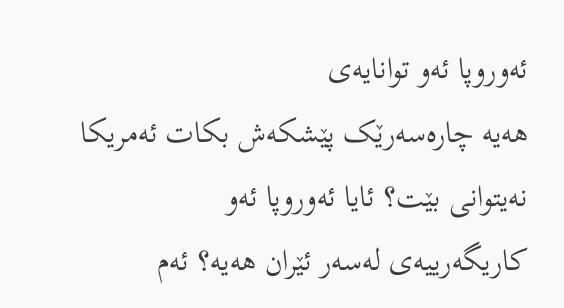ئەوروپا ئەو توانایەی
هەیە چارەسەرێک پێشکەش بکات ئەمریکا نەیتوانی بێت؟ ئایا ئەوروپا ئەو
کاریگەرییەی لەسەر ئێران هەیە؟ ئەم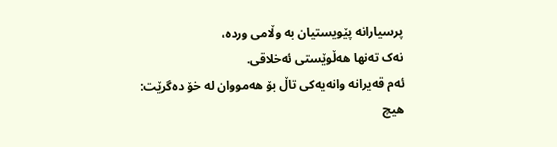پرسیارانە پێویستیان بە وڵامی وردە،
نەک تەنها هەڵوێستی ئەخلاقی.
ئەم قەیرانە وانەیەکی تاڵ بۆ هەمووان لە خۆ دەگرێت: هیچ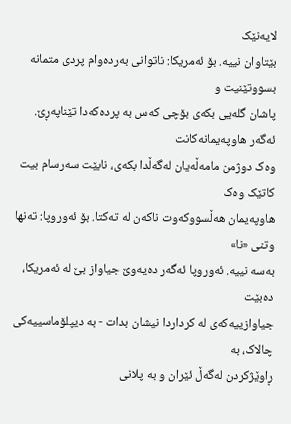لایەنێک
بێتاوان نییە. بۆ ئەمریکا: ناتوانی بەردەوام پردی متمانە بسووتێنیت و
پاشان گلەیی بکەی بۆچی کەس بە پردەکەدا تێناپەڕێ. ئەگەر هاوپەیمانەکانت
وەک دوژمن مامەڵەیان لەگەڵدا بکەی، نابێت سەرسام بیت کاتێک وەک
هاوپەیمان هەڵسووکەوت ناکەن لە تەکتا. بۆ ئەوروپا: تەنها وتنی «نا»
بەسە نییە. ئەوروپا ئەگەر دەیەوێ جیاواز بێ لە ئەمریکا، دەبێت
جیاوازییەکەی لە کرداردا نیشان بدات - بە دیپلۆماسییەکی چالاک، بە
ڕاوێژکردن لەگەڵ ئێران و بە پلانی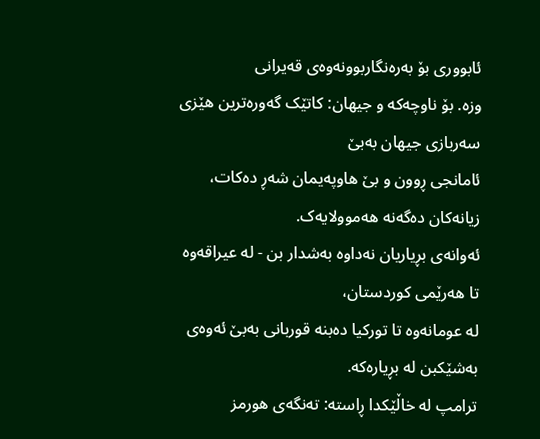ئابووری بۆ بەرەنگاربوونەوەی قەیرانی
وزە. بۆ ناوچەکە و جیهان: کاتێک گەورەترین هێزی سەربازی جیهان بەبێ
ئامانجی ڕوون و بێ هاوپەیمان شەڕ دەکات، زیانەکان دەگەنە هەموولایەک.
ئەوانەی بڕیاریان نەداوە بەشدار بن - لە عیراقەوە تا هەرێمی کوردستان،
لە عومانەوە تا تورکیا دەبنە قوربانی بەبێ ئەوەی بەشێکبن لە بڕیارەکە.
ترامپ لە خاڵێکدا ڕاستە: تەنگەی هورمز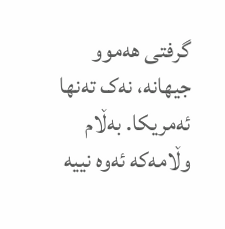گرفتی هەموو جیهانە، نەک تەنها
ئەمریکا. بەڵام وڵامەکە ئەوە نییە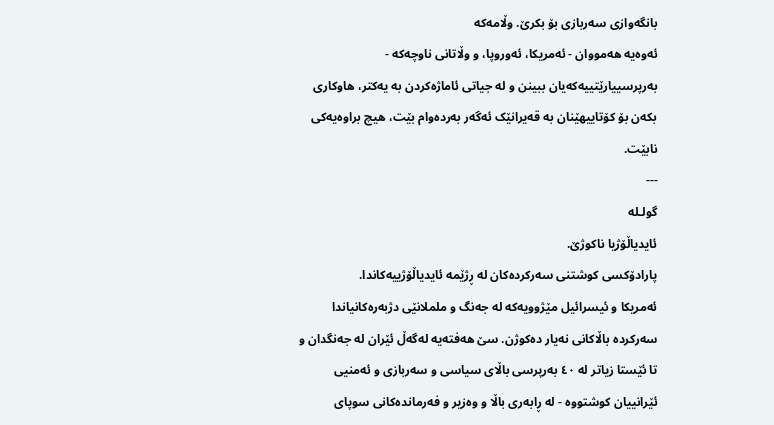بانگەوازی سەربازی بۆ بکرێ. وڵامەکە
ئەوەیە هەمووان - ئەمریکا، ئەوروپا، و وڵاتانی ناوچەکە -
بەرپرسییارێتییەکەیان ببینن و لە جیاتی ئاماژەکردن بە یەکتر، هاوکاری
بکەن بۆ کۆتاییهێنان بە قەیرانێک ئەگەر بەردەوام بێت، هیچ براوەیەکی
نابێت.
---
گولـلە
ئایدیاڵۆژیا ناکوژێ.
پارادۆکسی کوشتنی سەرکردەکان لە ڕژێمە ئایدیاڵۆژییەکاندا.
ئەمریکا و ئیسرائیل مێژوویەکە لە جەنگ و ململانێی دژبەرەکانیاندا
سەرکردە باڵاکانی نەیار دەکوژن. سێ هەفتەیە لەگەڵ ئێران لە جەنگدان و
تا ئێستا زیاتر لە ٤٠ بەرپرسی باڵای سیاسی و سەربازی و ئەمنیی
ئێرانییان کوشتووە - لە ڕابەری باڵا و وەزیر و فەرماندەکانی سوپای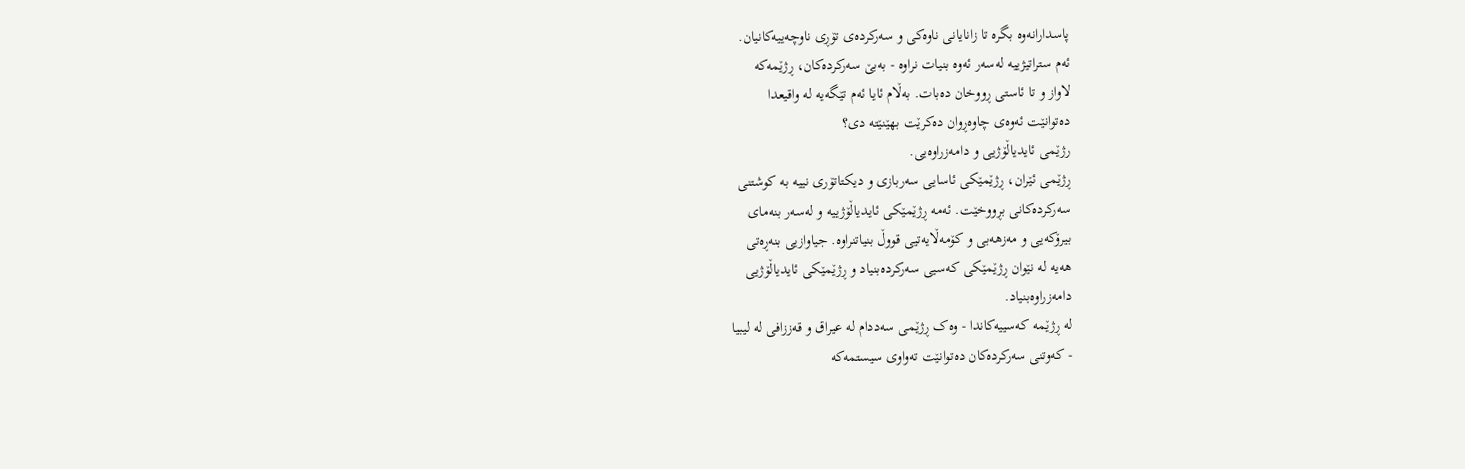پاسدارانەوە بگرە تا زانایانی ناوەکی و سەرکردەی تۆڕی ناوچەییەکانیان.
ئەم ستراتیژییە لەسەر ئەوە بنیات نراوە - بەبێ سەرکردەکان، ڕژێمەکە
لاواز و تا ئاستی ڕووخان دەبات. بەڵام ئایا ئەم تێگەیە لە واقیعدا
دەتوانێت ئەوەی چاوەڕوان دەکرێت بهێنێتە دی؟
رژێمی ئایدیاڵۆژیی و دامەزراوەیی.
ڕژێمی ئێران، ڕژێمێکی ئاسایی سەربازی و دیکتاتۆری نییە بە کوشتنی
سەرکردەکانی بڕووخێت. ئەمە ڕژێمێکی ئایدیاڵۆژییە و لەسەر بنەمای
بیرۆکەیی و مەزهەبی و کۆمەڵایەتیی قووڵ بنیاتنراوە. جیاوازیی بنەڕەتی
هەیە لە نێوان ڕژێمێکی کەسیی سەرکردەبنیاد و ڕژێمێکی ئایدیاڵۆژیی
دامەزراوەبنیاد.
لە ڕژێمە کەسییەکاندا - وەک ڕژێمی سەددام لە عیراق و قەززافی لە لیبیا
- کەوتنی سەرکردەکان دەتوانێت تەواوی سیستمەکە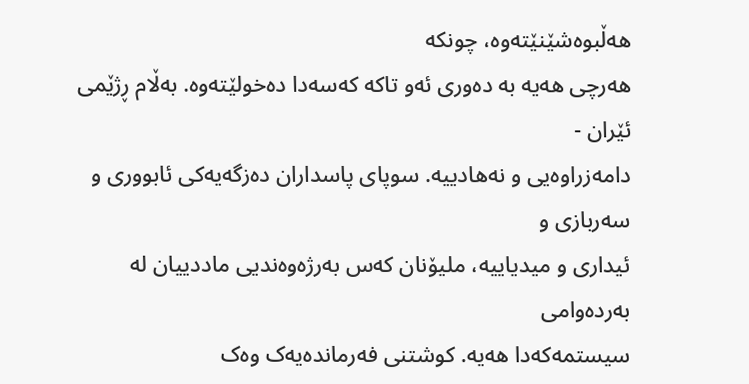هەڵبوەشێنێتەوە، چونکە
هەرچی هەیە بە دەوری ئەو تاکە کەسەدا دەخولێتەوە. بەڵام ڕژێمی ئێران -
دامەزراوەیی و نەهادییە. سوپای پاسداران دەزگەیەکی ئابووری و سەربازی و
ئیداری و میدیاییە، ملیۆنان کەس بەرژەوەندیی ماددییان لە بەردەوامی
سیستمەکەدا هەیە. کوشتنی فەرماندەیەک وەک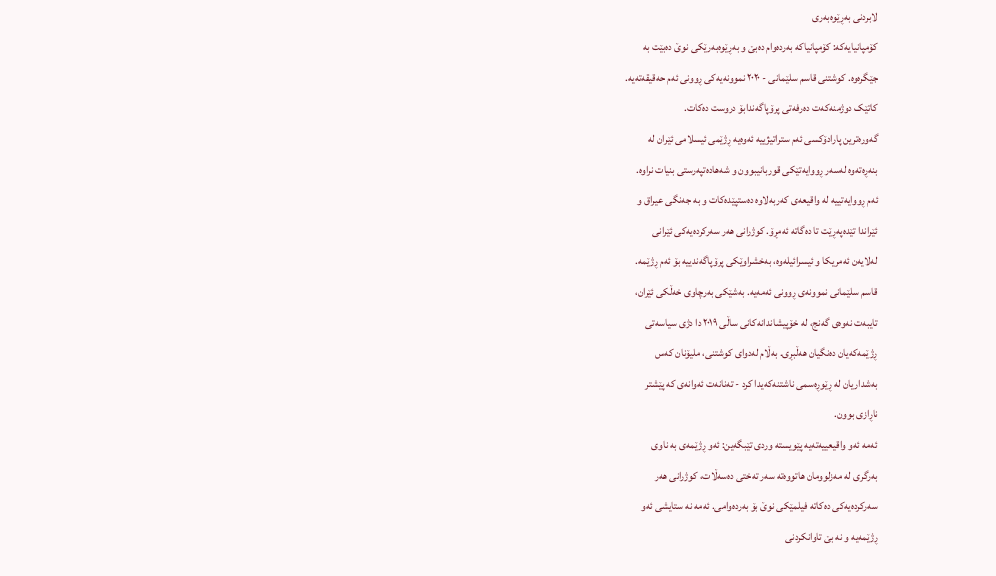لابردنی بەڕێوەبەری
کۆمپانیایەکە: کۆمپانیاکە بەردەوام دەبێ و بەڕێوەبەرێکی نوێ دەبێت بە
جێگرەوە. کوشتنی قاسم سلێمانی - ٢٠٢٠ نموونەیەکی ڕوونی ئەم حەقیقەتەیە.
کاتێک دوژمنەکەت دەرفەتی پرۆپاگەندابۆ دروست دەکات.
گەورەترین پارادۆکسی ئەم ستراتیژییە ئەوەیە ڕژێمی ئیسلامی ئێران لە
بنەڕەتەوە لەسەر ڕووایەتێکی قوربانیبوون و شەهادەتپەرستی بنیات نراوە.
ئەم ڕووایەتییە لە واقیعەی کەربەلاوە دەستپێدەکات و بە جەنگی عیراق و
ئێراندا تێدەپەڕێت تا دەگاتە ئەمڕۆ. کوژرانی هەر سەرکردەیەکی ئێرانی
لەلایەن ئەمریکا و ئیسرائیلەوە، بەخشراوێکی پرۆپاگەندییە بۆ ئەم ڕژێمە.
قاسم سلێمانی نموونەی ڕوونی ئەمەیە. بەشێکی بەرچاوی خەڵکی ئێران،
تایبەت نەوەی گەنج، لە خۆپیشاندانەکانی ساڵی ٢٠١٩ دا دژی سیاسەتی
ڕژێمەکەیان دەنگیان هەڵبڕی. بەڵام لەدوای کوشتنی، ملیۆنان کەس
بەشداریان لە ڕێوڕەسمی ناشتنەکەیدا کرد - تەنانەت ئەوانەی کە پێشتر
ناڕازی بوون.
ئەمە ئەو واقیعییەتەیە پێویستە وردی تێبگەین: ئەو ڕژێمەی بە ناوی
بەرگری لە مەزلوومان هاتووەتە سەر تەختی دەسەڵات، کوژرانی هەر
سەرکردەیەکی دەکاتە فیلمێکی نوێ بۆ بەردەوامی. ئەمە نە ستایشی ئەو
ڕژێمەیە و نە بێ تاوانکردنی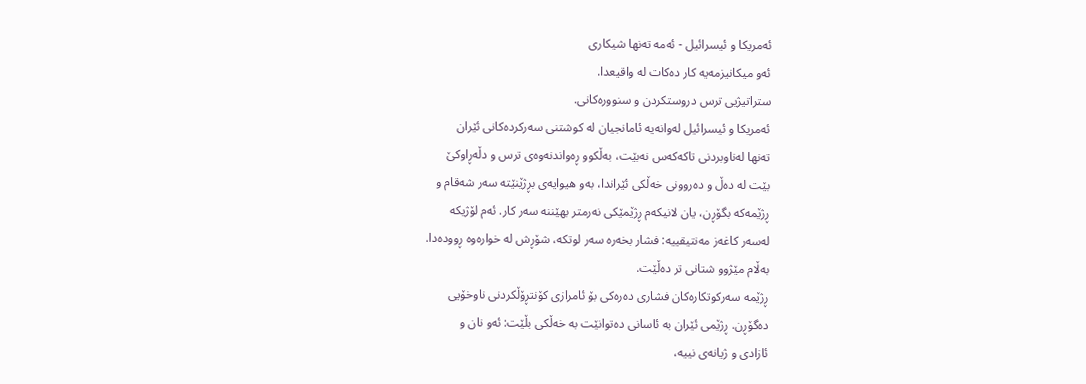ئەمریکا و ئیسرائیل - ئەمە تەنها شیکاری
ئەو میکانیزمەیە کار دەکات لە واقیعدا.
ستراتیژیی ترس دروستکردن و سنوورەکانی.
ئەمریکا و ئیسرائیل لەوانەیە ئامانجیان لە کوشتنی سەرکردەکانی ئێران
تەنها لەناوبردنی تاکەکەس نەبێت، بەڵکوو ڕەواندنەوەی ترس و دڵەڕاوکێ
بێت لە دەڵ و دەروونی خەڵکی ئێراندا، بەو هیوایەی بڕژێنێتە سەر شەقام و
ڕژێمەکە بگۆڕن، یان لانیکەم ڕژێمێکی نەرمتر بهێننە سەر کار. ئەم لۆژیکە
لەسەر کاغەز مەنتیقییە: فشار بخەرە سەر لوتکە، شۆڕش لە خوارەوە ڕوودەدا.
بەڵام مێژوو شتانی تر دەڵێت.
ڕژێمە سەرکوتکارەکان فشاری دەرەکی بۆ ئامرازی کۆنتڕۆڵکردنی ناوخۆیی
دەگۆڕن. ڕژێمی ئێران بە ئاسانی دەتوانێت بە خەڵکی بڵێت: ئەو نان و
ئازادی و ژیانەی نییە،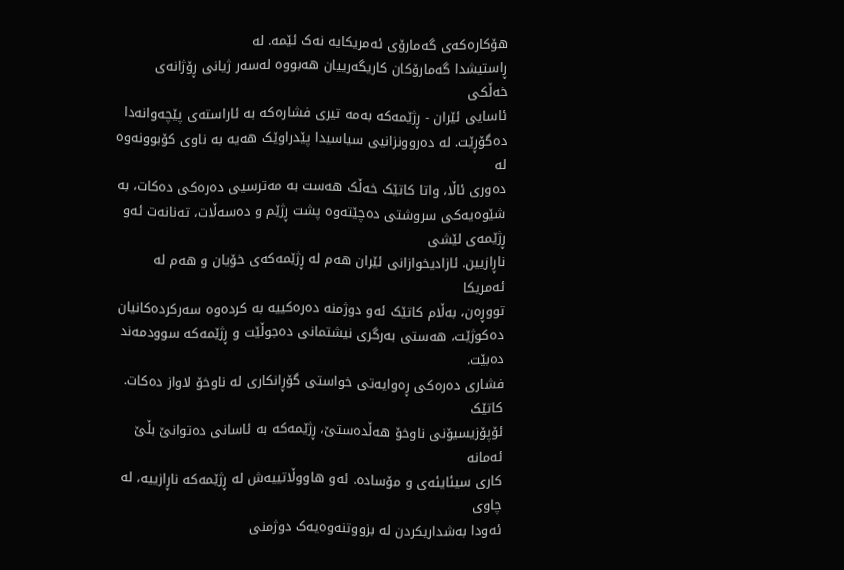هۆکارەکەی گەمارۆی ئەمریکایە نەک ئێمە. لە
ڕاستیشدا گەمارۆکان کاریگەرییان هەبووە لەسەر ژیانی ڕۆژانەی خەڵکی
ئاسایی ئێران - ڕژێمەکە بەمە تیری فشارەکە بە ئاراستەی پێچەوانەدا
دەگۆڕێت. لە دەروونزانیی سیاسیدا پێدراوێک هەیە بە ناوی کۆبوونەوە لە
دەوری ئاڵا، واتا کاتێک خەڵک هەست بە مەترسیی دەرەکی دەکات، بە
شێوەیەکی سروشتی دەچێتەوە پشت ڕژێم و دەسەڵات، تەنانەت ئەو ڕژێمەی لێشی
ناڕازیین. ئازادیخوازانی ئێران هەم لە ڕژێمەکەی خۆیان و هەم لە ئەمریکا
تووڕەن، بەڵام کاتێک ئەو دوژمنە دەرەکییە بە کردەوە سەرکردەکانیان
دەکوژێت، هەستی بەرگری نیشتمانی دەجوڵێت و ڕژێمەکە سوودمەند دەبێت.
فشاری دەرەکی ڕەوایەتی خواستی گۆڕانکاری لە ناوخۆ لاواز دەکات. کاتێک
ئۆپۆزیسیۆنی ناوخۆ هەڵدەستێ، ڕژێمەکە بە ئاسانی دەتوانێ بڵێ ئەمانە
کاری سیئایئەی و مۆسادە. ئەو هاووڵاتییەش لە ڕژێمەکە ناڕازییە، لە چاوی
ئەودا بەشداریکردن لە بزووتنەوەیەک دوژمنی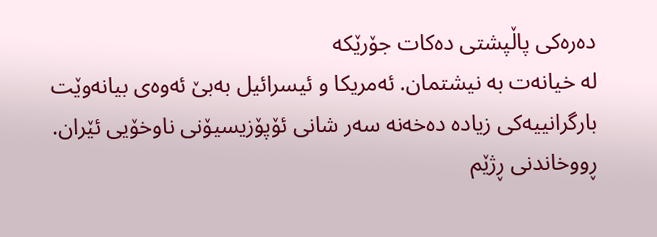دەرەکی پاڵپشتی دەکات جۆرێکە
لە خیانەت بە نیشتمان. ئەمریکا و ئیسرائیل بەبێ ئەوەی بیانەوێت
بارگرانییەکی زیادە دەخەنە سەر شانی ئۆپۆزیسیۆنی ناوخۆیی ئێران.
ڕووخاندنی ڕژێم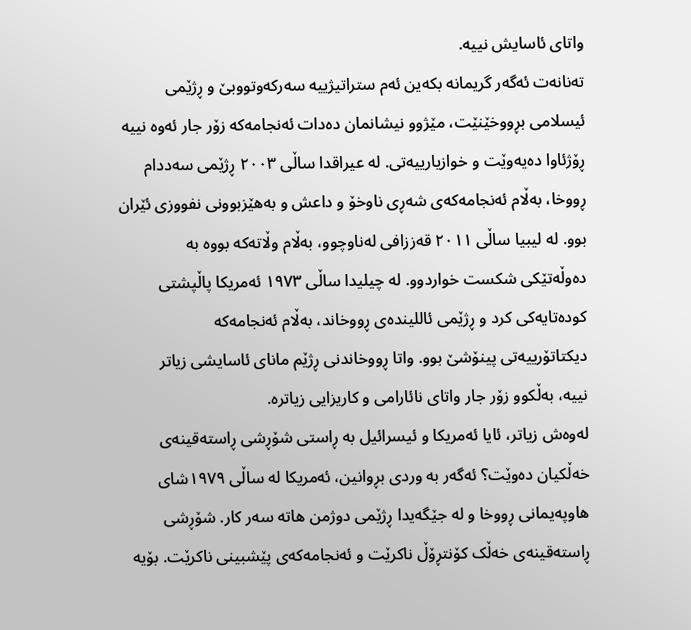واتای ئاسایش نییە.
تەنانەت ئەگەر گریمانە بکەین ئەم ستراتیژییە سەرکەوتووبێ و ڕژێمی
ئیسلامی بڕووخێنێت، مێژوو نیشانمان دەدات ئەنجامەکە زۆر جار ئەوە نییە
ڕۆژئاوا دەیەوێت و خوازیارییەتی. لە عیراقدا ساڵی ٢٠٠٣ ڕژێمی سەددام
ڕووخا، بەڵام ئەنجامەکەی شەڕی ناوخۆ و داعش و بەهێزبوونی نفووزی ئێران
بوو. لە لیبیا ساڵی ٢٠١١ قەززافی لەناوچوو، بەڵام وڵاتەکە بووە بە
دەوڵەتێکی شکست خواردوو. لە چیلیدا ساڵی ١٩٧٣ ئەمریکا پاڵپشتی
کودەتایەکی کرد و ڕژێمی ئاللیندەی ڕووخاند، بەڵام ئەنجامەکە
دیکتاتۆرییەتی پینۆشێ بوو. واتا ڕووخاندنی ڕژێم مانای ئاسایشی زیاتر
نییە، بەڵکوو زۆر جار واتای نائارامی و کاریزایی زیاترە.
لەوەش زیاتر، ئایا ئەمریکا و ئیسرائیل بە ڕاستی شۆڕشی ڕاستەقینەی
خەڵکیان دەوێت؟ ئەگەر بە وردی بڕوانین، ئەمریکا لە ساڵی ١٩٧٩شای
هاوپەیمانی ڕووخا و لە جێگەیدا ڕژێمی دوژمن هاتە سەر کار. شۆڕشی
ڕاستەقینەی خەڵک کۆنتڕۆڵ ناکرێت و ئەنجامەکەی پێشبینی ناکرێت. بۆیە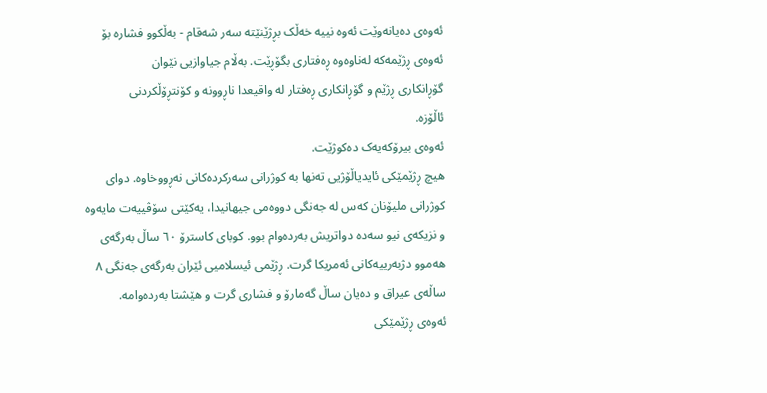ئەوەی دەیانەوێت ئەوە نییە خەڵک بڕژێنێتە سەر شەقام - بەڵکوو فشارە بۆ
ئەوەی ڕژێمەکە لەناوەوە ڕەفتاری بگۆڕێت. بەڵام جیاوازیی نێوان
گۆڕانکاری ڕژێم و گۆڕانکاری ڕەفتار لە واقیعدا ناڕوونە و کۆنتڕۆڵکردنی
ئاڵۆزە.
ئەوەی بیرۆکەیەک دەکوژێت.
هیچ ڕژێمێکی ئایدیاڵۆژیی تەنها بە کوژرانی سەرکردەکانی نەڕووخاوە. دوای
کوژرانی ملیۆنان کەس لە جەنگی دووەمی جیهانیدا، یەکێتی سۆڤییەت مایەوە
و نزیکەی نیو سەدە دواتریش بەردەوام بوو. کوبای کاسترۆ ٦٠ ساڵ بەرگەی
هەموو دژبەرییەکانی ئەمریکا گرت. ڕژێمی ئیسلامیی ئێران بەرگەی جەنگی ٨
ساڵەی عیراق و دەیان ساڵ گەمارۆ و فشاری گرت و هێشتا بەردەوامە.
ئەوەی ڕژێمێکی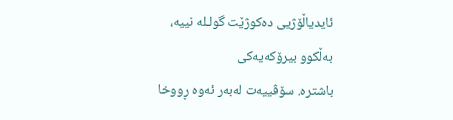ئایدیاڵۆژیی دەکوژێت گولـلە نییە، بەڵکوو بیرۆکەیەکی
باشترە. سۆڤییەت لەبەر ئەوە ڕووخا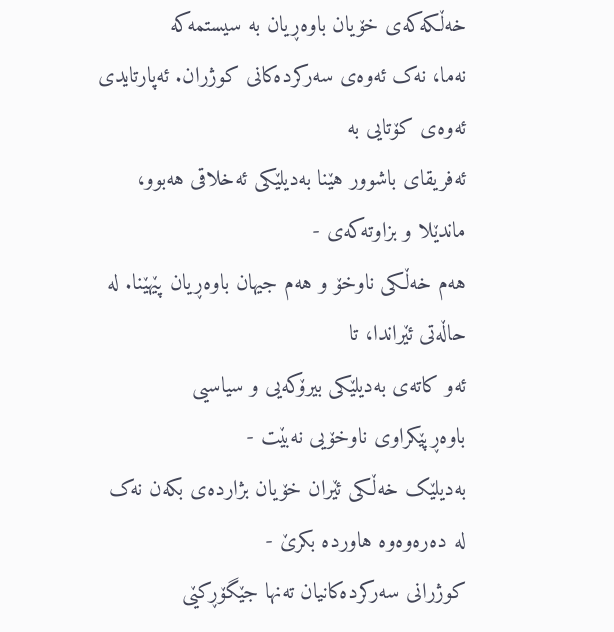خەڵکەکەی خۆیان باوەڕیان بە سیستمەکە
نەما، نەک ئەوەی سەرکردەکانی کوژران. ئەپارتایدی ئەوەی کۆتایی بە
ئەفریقای باشوور هێنا بەدیلێکی ئەخلاقی هەبوو، ماندێلا و بزاوتەکەی -
هەم خەڵکی ناوخۆ و هەم جیهان باوەڕیان پێهێنا. لە حاڵەتی ئێراندا، تا
ئەو کاتەی بەدیلێکی بیرۆکەیی و سیاسیی باوەڕپێکراوی ناوخۆیی نەبێت -
بەدیلێک خەڵکی ئێران خۆیان بژاردەی بکەن نەک لە دەرەوەوە هاوردە بکرێ -
کوژرانی سەرکردەکانیان تەنها جێگۆڕکێی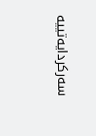سەرکردایەتییە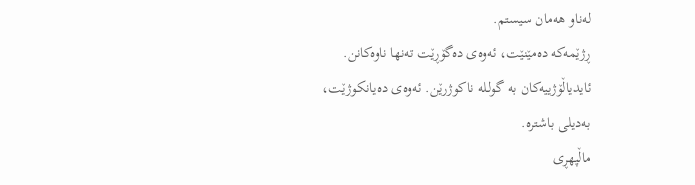لەناو هەمان سیستم.
ڕژێمەکە دەمێنێت، ئەوەی دەگۆڕێت تەنها ناوەکانن.
ئایدیاڵۆژییەکان بە گولـلە ناکوژرێن. ئەوەی دەیانکوژێت، بەدیلی باشترە.
ماڵپهڕی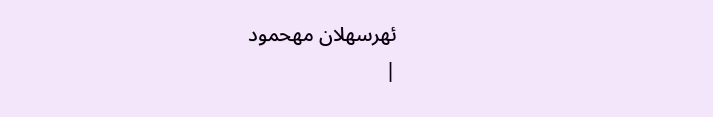ئهرسهلان مهحمود
|